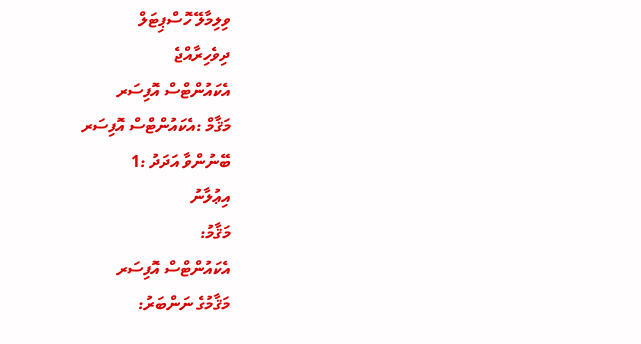ވިލިމާލޭ ހޮސްޕިޓަލް
ދިވެހިރާއްޖެ
އެކައުންޓްސް އޮފިސަރ
މަޤާމް :އެކައުންޓްސް އޮފިސަރ
ބޭނުންވާ އަދަދު :1
އިޢުލާނު
މަޤާމު:
އެކައުންޓްސް އޮފިސަރ
މަޤާމުގެ ނަންބަރު: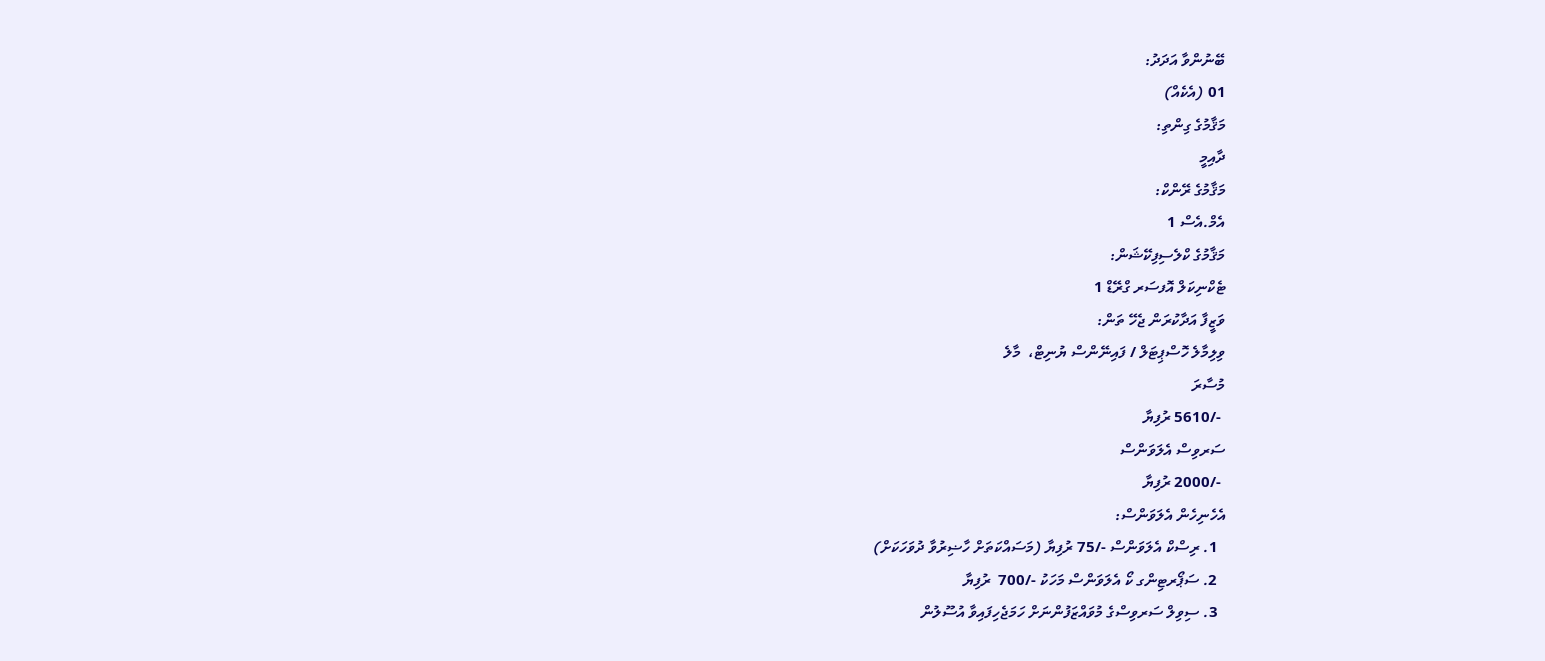ބޭނުންވާ އަދަދު:
01 (އެކެއް)
މަޤާމުގެ ގިންތި:
ދާއިމީ
މަޤާމުގެ ރޭންކް:
އެމް.އެސް 1
މަޤާމުގެ ކްލެސިފިކޭޝަން:
ޓެކްނިކަލް އޮފސަރ ގްރޭޑް 1
ވަޒީފާ އަދާކުރަން ޖެހޭ ތަން:
ވިލިމާލެ ހޮސްޕިޓަލް / ފައިނޭންސް ޔުނިޓް،  މާލެ
މުސާރަ
 -/5610 ރުފިޔާ
ސަރވިސް އެލަވަންސް
 -/2000 ރުފިޔާ
އެހެނިހެން އެލަވަންސް:
  1. ރިސްކް އެލަވަންސް -/75 ރުފިޔާ (މަސައްކަތަށް ހާޟިރުވާ ދުވަހަކަށް)
  2. ސަޕޯރޓިންގ ކޯ އެލަވަންސް މަހަކު -/700  ރުފިޔާ
  3. ސިވިލް ސަރވިސްގެ މުވައްޒަފުންނަށް ހަމަޖެހިފައިވާ އުސޫލުން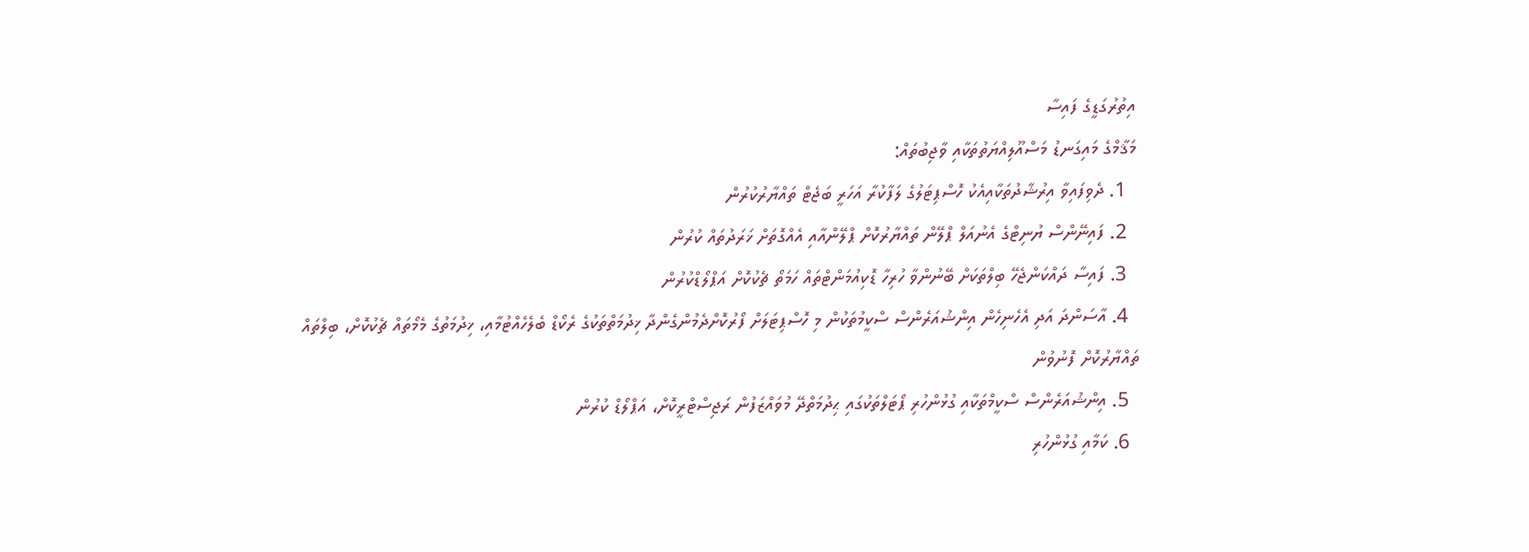އިތުރުގަޑީގެ ފައިސާ
މަޤާމްގެ މައިގަނޑު މަސްއޫލިއްޔަތުތަކާއި ވާޖިބުތައް:
  1. ދެވިފައިވާ އިރުޝާދުތަކާއިއެކު ހޮސްޕިޓަލުގެ ލަފާކުރާ އަހަރީ ބަޖެޓް ތައްޔާރުކުރުން
  2. ފައިނޭންސް ޔުނިޓްގެ އެނުއަލް ޕްލޭން ތައްޔާރުކޮށް ޕްލޭންއާއި އެއްގޮތަށް ޚަރަދުތައް ކުރުން
  3. ފައިސާ ދައްކަންޖެހޭ ބިލްތަކަށް ބޭނުންވާ ހުރިހާ ޑޮކިއުމަންޓްތައް ހަމަތޯ ޗެކުކޮށް އަޕްލޯޑްކުރުން
  4. އާސަންދަ އަދި އެހެނިހެން އިންޝުއަރެންސް ސްކީމުތަކުން މި ހޮސްޕިޓަލަށް ފޯރުކޮށްދެމުންގެންދާ ޚިދުމަތްތަކުގެ ރެކޯޑް ބެލެހެއްޓުމާއި، ޚިދުމަތުގެ މެމޯތައް ޗެކުކޮށް، ބިލްތައް ތައްޔާރުކޮށް ފޮނުވުން
  5. އިންޝުއަރެންސް ސްކީމްތަކާއި ގުޅުންހުރި ޕޯޓަލްތަކުގައި ޙިދުމަތްދޭ މުވައްޒަފުން ރަޖިސްޓްރީކޮށް، އަޕްލޯޑް ކުރުން
  6. ކަމާއި ގުޅުންހުރި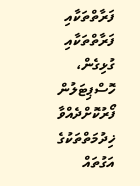ފަރާތްތަކާއި ފަރާތްތަކާއި ގުޅިގެން، ހޮސްޕިޓަލުން ފޯރުކޮށްދެއްވާ ޚިދުމަތްތަކުގެ އަގުތައް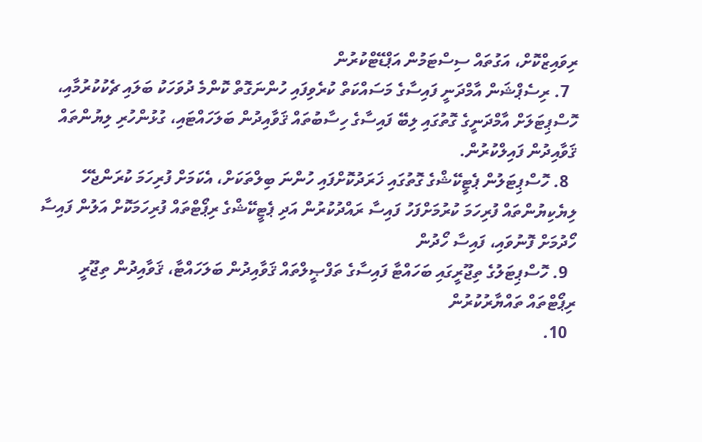ރިވައިޒްކޮށް، އަގުތައް ސިސްޓަމުން އަޕްޑޭޓްކުރުން
  7. ރިސެޕްޝަން އާމްދަނީ ފައިސާގެ މަސައްކަތް ކުރެވިފައި ހުންނަގޮތް ކޮންމެ ދުވަހަކު ބަލައި ޗެކުކުރުމާއި، ހޮސްޕިޓަލަށް އާމްދަނީގެ ގޮތުގައި ލިބޭ ފައިސާގެ ހިސާބުތައް ޤަވާއިދުން ބަލަހައްޓައި، ގުޅުންހުރި ލިޔުންތައް ޤަވާއިދުން ފައިލްކުރުން.
  8. ހޮސްޕިޓަލުން ޕެޓީކޭޝްގެ ގޮތުގައި ޚަރަދުކޮށްފައި ހުންނަ ބިލްތަކަށް، އެކަމަށް ފުރިހަމަ ކުރަންޖެހޭ ލިޔެކިޔުންތައް ފުރިހަމަ ކުރުމަށްފަހު ފައިސާ ރައްދުކުރުން އަދި ޕެޓީކޭޝްގެ ރިޕޯޓްތައް ފުރިހަމަކޮށް އަލުން ފައިސާ ހޯދުމަށް ފޮނުވައި، ފައިސާ ހޯދުން
  9. ހޮސްޕިޓަލުގެ ތިޖޫރީގައި ބަހައްޓާ ފައިސާގެ ތަފްޞީލްތައް ޤަވާއިދުން ބަލަހައްޓާ، ޤަވާއިދުން ތިޖޫރީ ރިޕޯޓްތައް ތައްޔާރުކުރުން
  10.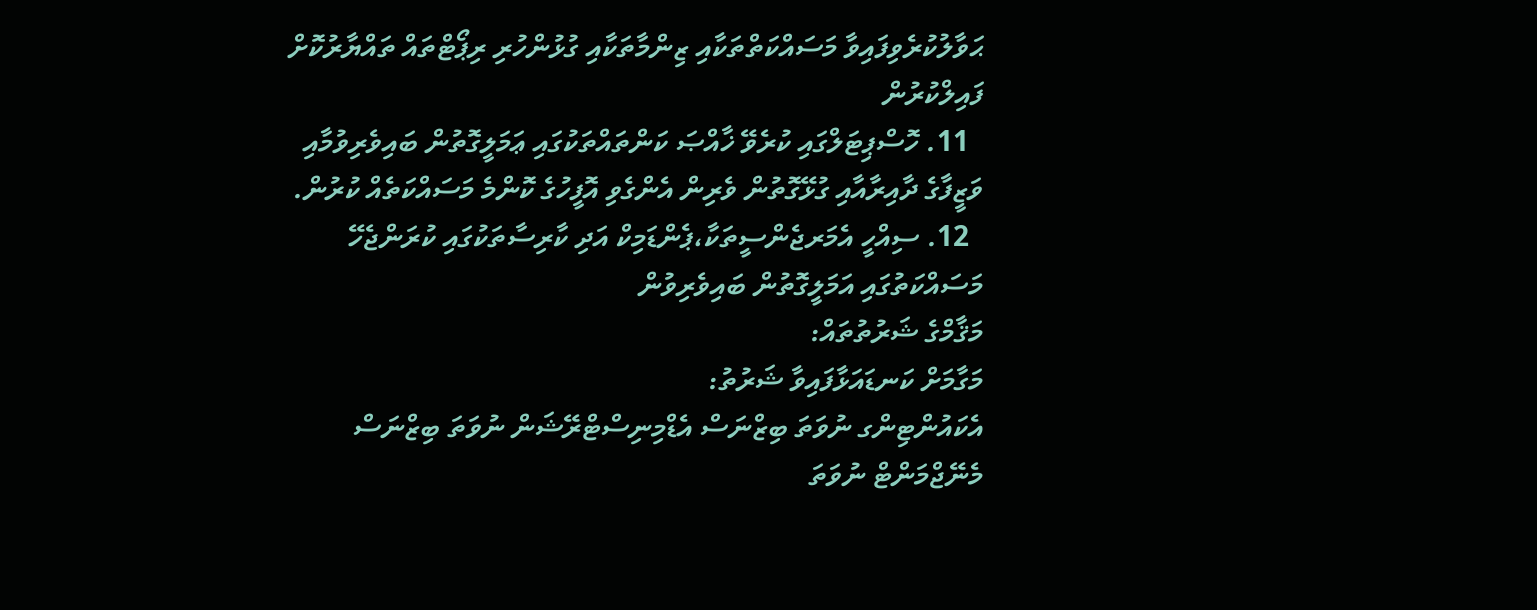ޙަވާލުކުރެވިފައިވާ މަސައްކަތްތަކާއި ޒިންމާތަކާއި ގުޅުންހުރި ރިޕޯޓްތައް ތައްޔާރުކޮށް ފައިލްކުރުން
  11. ހޮސްޕިޓަލްގައި ކުރެވޭ ޚާއްޞަ ކަންތައްތަކުގައި ޢަމަލީގޮތުން ބައިވެރިވުމާއި ވަޒީފާގެ ދާއިރާއާއި ގުޅޭގޮތުން ވެރިން އެންގެވި އޮފީހުގެ ކޮންމެ މަސައްކަތެއް ކުރުން.
  12. ސިއްހީ އެމަރޖެންސީތަކާ،ޕެންޑަމިކް އަދި ކާރިސާތަކުގައި ކުރަންޖެހޭ މަސައްކަތުގައި އަމަލީގޮތުން ބައިވެރިވުން
މަޤާމްގެ ޝަރުތުތައް:
މަގާމަށް ކަނޑައަޅާފައިވާ ޝަރުތު:
އެކައުންޓިންގ ނުވަތަ ބިޒްނަސް އެޑްމިނިސްޓްރޭޝަން ނުވަތަ ބިޒްނަސް މެނޭޖްމަންޓް ނުވަތަ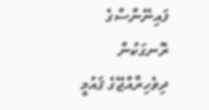ފައިނޭންސްގެ ރޮނގަކުން  ދިވެހިރާއްޖޭގެ ޤައުމީ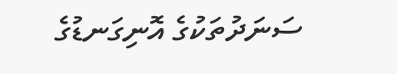ސަނަދުތަކުގެ އޮނިގަނޑުގެ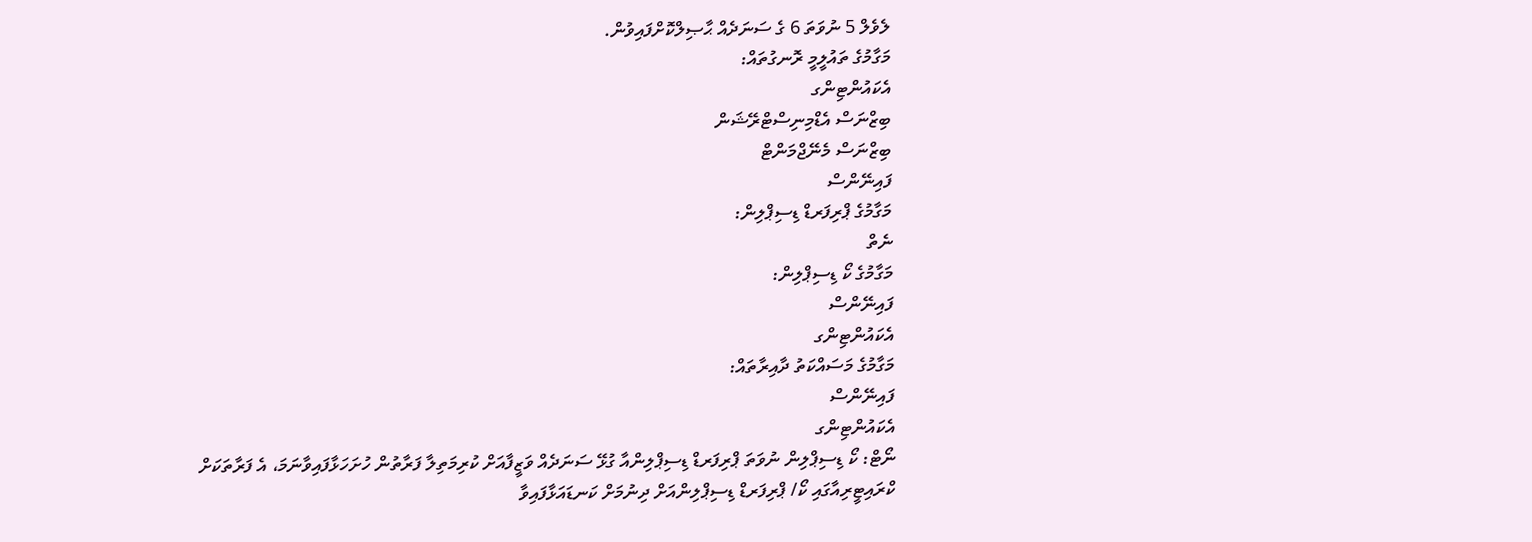ލެވެލް 5 ނުވަތަ 6 ގެ ސަނަދެއް ޙާޞިލްކޮށްފައިވުން.
މަގާމުގެ ތައުލީމީ ރޮނގުތައް:
އެކައުންޓިންގ
ބިޒްނަސް އެޑްމިނިސްޓްރޭޝަން
ބިޒްނަސް މެނޭޖްމަންޓް
ފައިނޭންސް
މަގާމުގެ ޕްރިފަރޑް ޑިސިޕްލިން:
ނެތް
މަގާމުގެ ކޯ ޑިސިޕްލިން:
ފައިނޭންސް
އެކައުންޓިންގ
މަގާމުގެ މަސައްކަތު ދާއިރާތައް:
ފައިނޭންސް
އެކައުންޓިންގ
ނޯޓް: ކޯ ޑިސިޕްލިން ނުވަތަ ޕްރިފަރޑް ޑިސިޕްލިންއާ ގުޅޭ ސަނަދެއް ވަޒީފާއަށް ކުރިމަތިލާ ފަރާތުން ހުށަހަޅާފައިވާނަމަ، އެ ފަރާތަކަށް ކްރައިޓީރިއާގައި ކޯ/ ޕްރިފަރޑް ޑިސިޕްލިންއަށް ދިނުމަށް ކަނޑައަޅާފައިވާ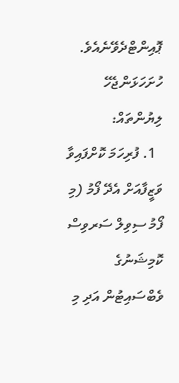ޕޮއިންޓްދެވޭނެއެވެ.
ހުށަހަޅަންޖެހޭ ލިޔުންތައް:
  1. ފުރިހަމަ ކޮށްފައިވާ ވަޒީފާއަށް އެދޭ ފޯމު (މި ފޯމު ސިވިލް ސަރވިސް ކޮމިޝަނުގެ ވެބްސައިޓުން އަދި މި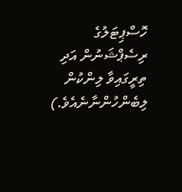ހޮސްޕިޓަލުގެ ރިސެޕްޝަނުން އަދި ތިރީގައިވާ ލިންކުން ލިބެންހުންނާނެއެވެ.)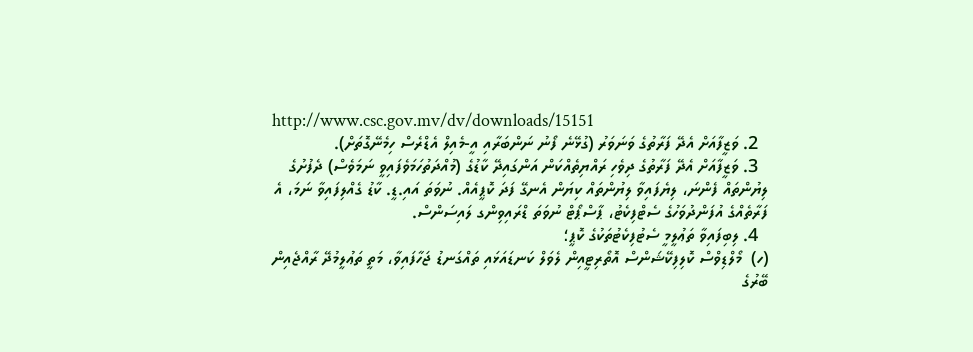http://www.csc.gov.mv/dv/downloads/15151
  2. ވަޒީފާއަށް އެދޭ ފަރާތުގެ ވަނަވަރު (ގުޅޭނެ ފޯނު ނަންބަރާއި އީ-މެއިލް އެޑްރެސް ހިމެނޭގޮތަށް).
  3. ވަޒީފާއަށް އެދޭ ފަރާތުގެ ދިވެހި ރައްޔިތެއްކަން އަންގައިދޭ ކާޑުގެ (މުއްދަތުހަމަވެފައިވީ ނަމަވެސް) ދެފުށުގެ ލިޔުންތައް ފެންނަ، ލިޔެފައިވާ ލިޔުންތައް ކިޔަން އެނގޭ ފަދަ ކޮޕީއެއް. ނުވަތަ އައި.ޑީ. ކާޑު ގެއްލިފައިވާ ނަމަ، އެ ފަރާތެއްގެ އުފަންދުވަހުގެ ސެޓްފިކެޓު، ޕާސްޕޯޓް ނުވަތަ ޑްރައިވިންގ ލައިސަންސް.
  4. ލިބިފައިވާ ތަޢުލީމީ ސެޓުފިކެޓުތަކުގެ ކޮޕީ؛
(ހ)  މޯލްޑިވްސް ކޮލިފިކޭޝަންސް އޮތޯރިޓީއިން ލެވަލް ކަނޑައަޅައި ތައްގަނޑު ޖަހާފައިވާ، މަތީ ތަޢުލީމުދޭ ރާއްޖެއިން ބޭރުގެ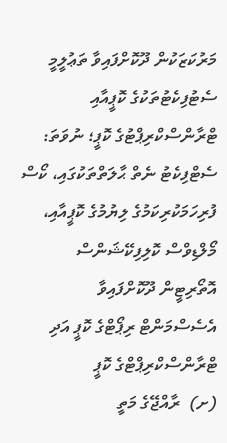މަރުކަޒަކުން ދޫކޮށްފައިވާ ތަޢުލީމީ ސެޓުފިކެޓުތަކުގެ ކޮޕީއާއި ޓްރާންސްކްރިޕްޓުގެ ކޮޕީ؛ ނުވަތަ: ސެޓްފިކެޓު ނެތް ޙާލަތްތަކުގައި، ކޯސް ފުރިހަމަކުރިކަމުގެ ލިޔުމުގެ ކޮޕީއާއި، މޯލްޑިވްސް ކޮލިފިކޭޝަންސް އޮތޯރިޓީން ދޫކޮށްފައިވާ އެސެސްމަންޓް ރިޕޯޓްގެ ކޮޕީ އަދި ޓްރާންސްކްރިޕްޓްގެ ކޮޕީ
(ށ)  ރާއްޖޭގެ މަތީ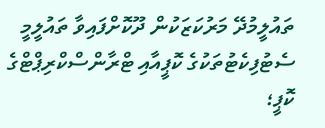ތައުލީމުދޭ މަރުކަޒަކުން ދޫކޮށްފައިވާ ތައުލީމީ ސެޓުފިކެޓުތަކުގެ ކޮޕީއާއި ޓްރާންސްކްރިޕްޓްގެ ކޮޕީ؛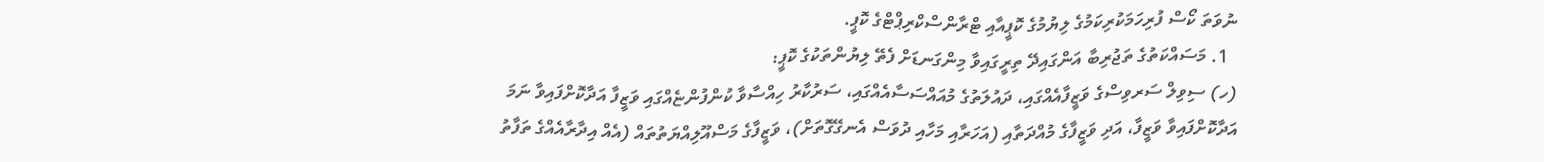ނުވަތަ ކޯސް ފުރިހަމަކުރިކަމުގެ ލިޔުމުގެ ކޮޕީއާއި ޓްރާންސްކްރިޕްޓްގެ ކޮޕީ.
  1. މަސައްކަތުގެ ތަޖުރިބާ އަންގައިދޭ ތިރީގައިވާ މިންގަނޑަށް ފެތޭ ލިޔުންތަކުގެ ކޮޕީ:
(ހ) ސިވިލް ސަރވިސްގެ ވަޒީފާއެއްގައި، ދައުލަތުގެ މުއައްސަސާއެއްގައި، ސަރުކާރު ހިއްސާވާ ކުންފުންޏެއްގައި ވަޒީފާ އަދާކޮށްފައިވާ ނަމަ އަދާކޮށްފައިވާ ވަޒީފާ، އަދި ވަޒީފާގެ މުއްދަތާއި (އަހަރާއި މަހާއި ދުވަސް އެނގޭގޮތަށް)، ވަޒީފާގެ މަސްއޫލިއްޔަތުތައް (އެއް އިދާރާއެއްގެ ތަފާތު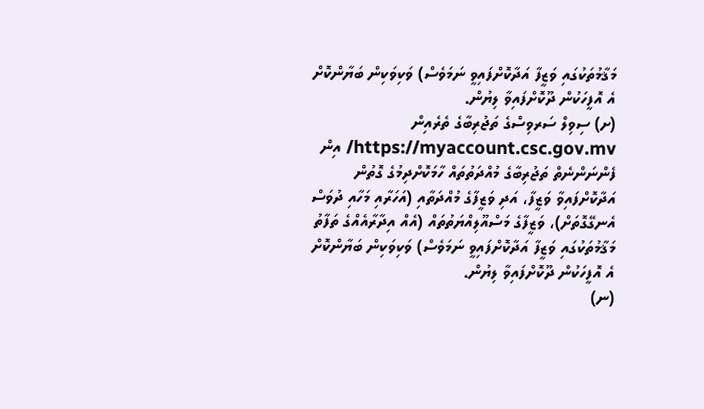މަޤާމުތަކުގައި ވަޒީފާ އަދާކޮށްފައިވީ ނަމަވެސް) ވަކިވަކިން ބަޔާންކޮށް އެ އޮފީހަކުން ދޫކޮށްފައިވާ ލިޔުން.
(ށ) ސިވިލް ސަރވިސްގެ ތަޖުރިބާގެ ތެރެއިން https://myaccount.csc.gov.mv/ އިން ފެންނަންނެތް ތަޖުރިބާގެ މުއްދަތުތައް ހާމަކޮށްދިމުގެ ގޮތުން އަދާކޮށްފައިވާ ވަޒީފާ، އަދި ވަޒީފާގެ މުއްދަތާއި (އަހަރާއި މަހާއި ދުވަސް އެނގޭގޮތަށް)، ވަޒީފާގެ މަސްއޫލިއްޔަތުތައް (އެއް އިދާރާއެއްގެ ތަފާތު މަޤާމުތަކުގައި ވަޒީފާ އަދާކޮށްފައިވީ ނަމަވެސް) ވަކިވަކިން ބަޔާންކޮށް އެ އޮފީހަކުން ދޫކޮށްފައިވާ ލިޔުން.
(ނ)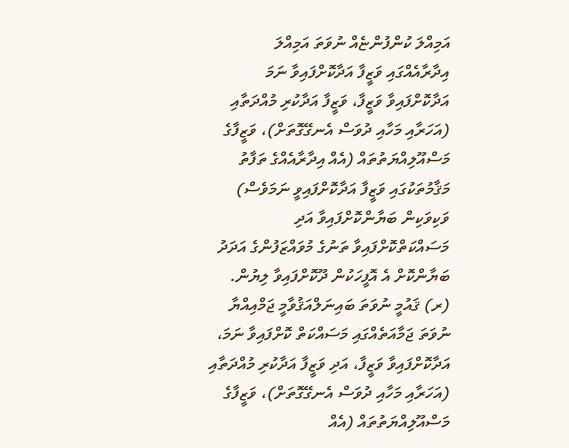އަމިއްލަ ކުންފުންޏެއް ނުވަތަ އަމިއްލަ އިދާރާއެއްގައި ވަޒީފާ އަދާކޮށްފައިވާ ނަމަ އަދާކޮށްފައިވާ ވަޒީފާ، ވަޒީފާ އަދާކުރި މުއްދަތާއި (އަހަރާއި މަހާއި ދުވަސް އެނގޭގޮތަށް)، ވަޒީފާގެ މަސްއޫލިއްޔަތުތައް (އެއް އިދާރާއެއްގެ ތަފާތު މަޤާމުތަކުގައި ވަޒީފާ އަދާކޮށްފައިވީ ނަމަވެސް) ވަކިވަކިން ބަޔާންކޮށްފައިވާ އަދި މަސައްކަތްކޮށްފައިވާ ތަނުގެ މުވައްޒަފުންގެ އަދަދު ބަޔާންކޮށް އެ އޮފީހަކުން ދޫކޮށްފައިވާ ލިޔުން.
(ރ) ޤައުމީ ނުވަތަ ބައިނަލްއަޤުވާމީ ޖަމްއިއްޔާ ނުވަތަ ޖަމާއަތެއްގައި މަސައްކަތް ކޮށްފައިވާ ނަމަ، އަދާކޮށްފައިވާ ވަޒީފާ، އަދި ވަޒީފާ އަދާކުރި މުއްދަތާއި (އަހަރާއި މަހާއި ދުވަސް އެނގޭގޮތަށް)، ވަޒީފާގެ މަސްއޫލިއްޔަތުތައް (އެއް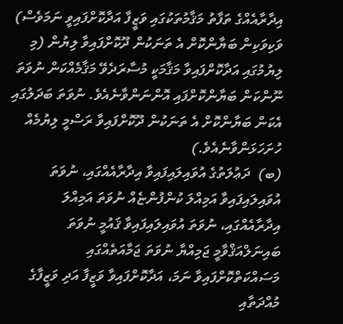އިދާރާއެއްގެ ތަފާތު މަޤާމުތަކުގައި ވަޒީފާ އަދާކޮށްފައިވީ ނަމަވެސް) ވަކިވަކިން ބަޔާންކޮށް އެ ތަނަކުން ދޫކޮށްފައިވާ ލިޔުން (މި ލިޔުމުގައި އަދާކޮށްފައިވާ މަޤާމަކީ މުސާރަދެވޭ މަޤާމެއްކަން ނުވަތަ ނޫންކަން ބަޔާންކޮށްފައި އޮންނަންވާނެއެވެ. ނުވަތަ ބަދަލުގައި އެކަން ބަޔާންކޮށް އެ ތަނަކުން ދޫކޮށްފައިވާ ރަސްމީ ލިޔުމެއް ހުށަހަޅަންވާނެއެވެ.)
(ބ)  ދަޢުލަތުގެ އުވައިލައިފައިވާ އިދާރާއެއްގައި، ނުވަތަ އުވައިލައިފައިވާ އަމިއްލަ ކުންފުންޏެއް ނުވަތަ އަމިއްލަ އިދާރާއެއްގައި، ނުވަތަ އުވައިލައިފައިވާ ޤައުމީ ނުވަތަ ބައިނަލްއަޤްވާމީ ޖަމިއްޔާ ނުވަތަ ޖަމާއަތެއްގައި މަސައްކަތްކޮށްފައިވާ ނަމަ، އަދާކޮށްފައިވާ ވަޒީފާ އަދި ވަޒީފާގެ މުއްދަތާއި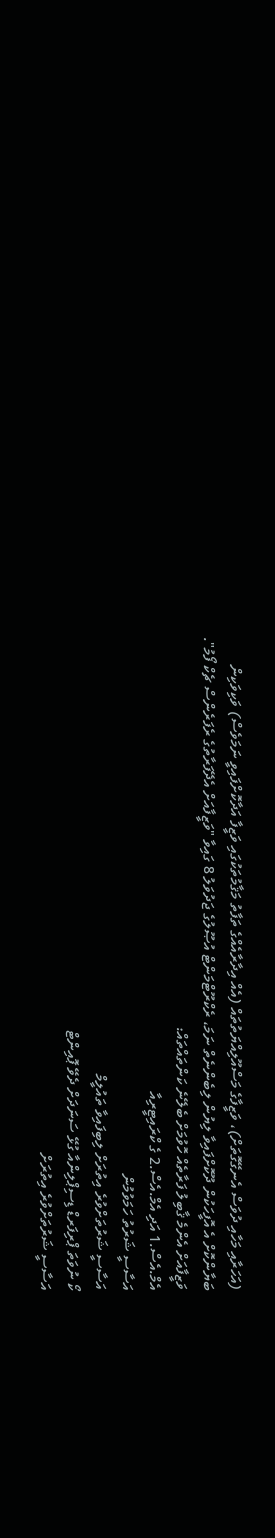(އަހަރާއި މަހާއި ދުވަސް އެނގޭގޮތަށް)، ވަޒީފާގެ މަސްއޫލިއްޔަތުތައް (އެއް އިދާރާއެއްގެ ތަފާތު މަޤާމުތަކުގައި ވަޒީފާ އަދާކޮށްފައިވީ ނަމަވެސް) ވަކިވަކިން ބަޔާންކޮށް އެ އޮފީހަކުން ދޫކޮށްފައިވާ ލިޔުން ލިބެންނެތް ނަމަ، ރެކްރޫޓްމަންޓް އުޞޫލުގެ ޖަދުވަލު 8 ގައިވާ "ވަޒީފާއަށް އެދޭފަރާތުގެ ރެފަރެންސް ޗެކް ފޯމު".
ވަޒީފާއަށް އެންމެ ޤާބިލު ފަރާތެއް ހޮވުމަށް ބެލޭނެ ކަންތައްތައް:
އެމް.އެސް.1 އަދި އެމް.އެސް.2 ގެ ކްރައިޓީރިއާ
އަސާސީ ޝަރުތު ހަމަވުމުން
އަސާސީ ޝަރުތަށްވުރެ އިތުރަށް ލިބިފައިވާ ތައުލީމް
ކޯ ނުވަތަ ޕްރިފަރޑް ޑިސިޕްލިންއާ ގުޅޭ ސަނަދަށް ދެވޭ ޕޮއިންޓް
އަސާސީ ޝަރުތަށްވުރެ އިތުރަށް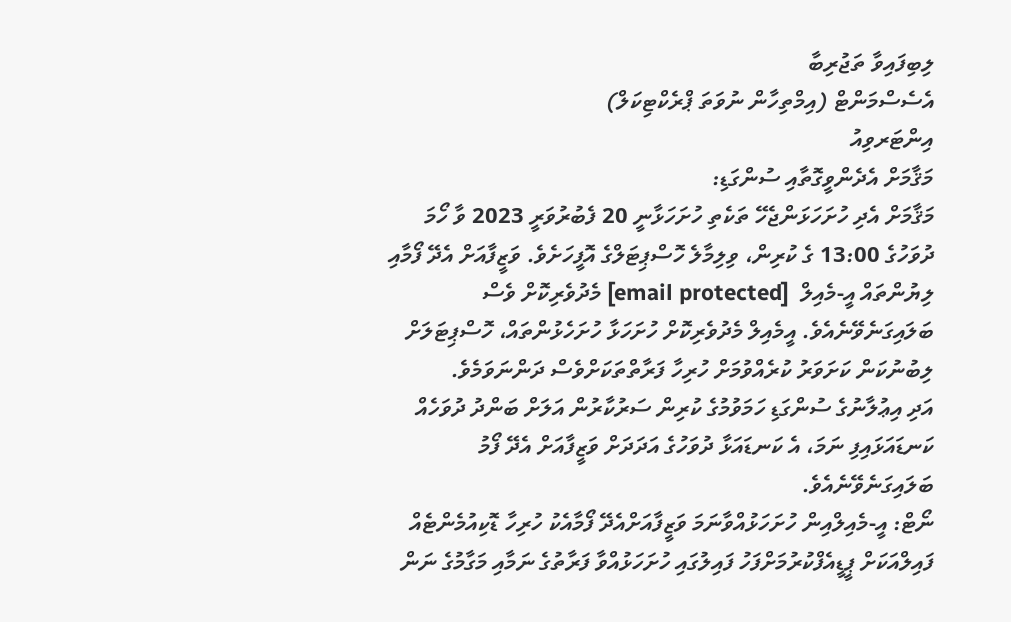ލިބިފައިވާ ތަޖުރިބާ
އެސެސްމަންޓް (އިމްތިހާން ނުވަތަ ޕްރެކްޓިކަލް)
އިންޓަރވިއު
މަޤާމަށް އެދެންވީގޮތާއި ސުންގަޑި:
މަޤާމަށް އެދި ހުށަހަޅަންޖެހޭ ތަކެތި ހުށަހަޅާނީ 20 ފެބުރުވަރީ 2023 ވާ ހޯމަ ދުވަހުގެ 13:00 ގެ ކުރިން، ވިލިމާލެ ހޮސްޕިޓަލްގެ އޮފީހަށެވެ. ވަޒީފާއަށް އެދޭ ފޯމާއި ލިޔުންތައް އީ-މެއިލް  [email protected] މެދުވެރިކޮށް ވެސް ބަލައިގަނެވޭނެއެވެ. އީމެއިލް މެދުވެރިކޮށް ހުށަހަޅާ ހުށަހެޅުންތައް، ހޮސްޕިޓަލަށް ލިބުނުކަން ކަށަވަރު ކުރެއްވުމަށް ހުރިހާ ފަރާތްތަކަށްވެސް ދަންނަވަމެވެ.
އަދި އިޢުލާނުގެ ސުންގަޑި ހަމަވުމުގެ ކުރިން ސަރުކާރުން އަލަށް ބަންދު ދުވަހެއް ކަނޑައަޅައިފި ނަމަ، އެ ކަނޑައަޅާ ދުވަހުގެ އަދަދަށް ވަޒީފާއަށް އެދޭ ފޯމު ބަލައިގަނެވޭނެއެވެ.
ނޯޓް: އީ-މެއިލްއިން ހުށަހަޅުއްވާނަމަ ވަޒީފާއަށްއެދޭ ފޯމާއެކު ހުރިހާ ޑޮކިއުމެންޓެއް ފައިލްއަކަށް ޕީޑީއެފްކުރުމަށްފަހު ފައިލުގައި ހުށަހަޅުއްވާ ފަރާތުގެ ނަމާއި މަގާމުގެ ނަން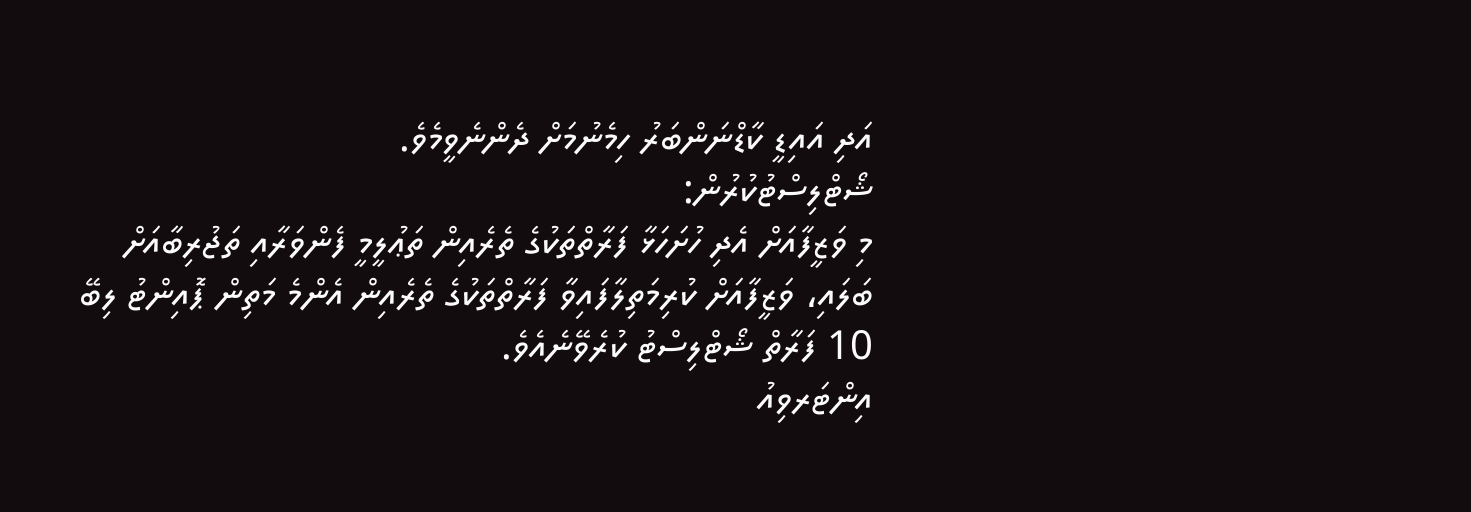އަދި އައިޑީ ކާޑްނަންބަރު ހިމެނުމަށް ދެންނެވީމެވެ.
ޝޯޓްލިސްޓުކުރުން:
މި ވަޒީފާއަށް އެދި ހުށަހަޅާ ފަރާތްތަކުގެ ތެރެއިން ތަޢުލީމީ ފެންވަރާއި ތަޖުރިބާއަށް ބަލައި، ވަޒީފާއަށް ކުރިމަތިލާފައިވާ ފަރާތްތަކުގެ ތެރެއިން އެންމެ މަތިން ޕޮއިންޓު ލިބޭ 10 ފަރާތް ޝޯޓްލިސްޓު ކުރެވޭނެއެވެ.
އިންޓަރވިއު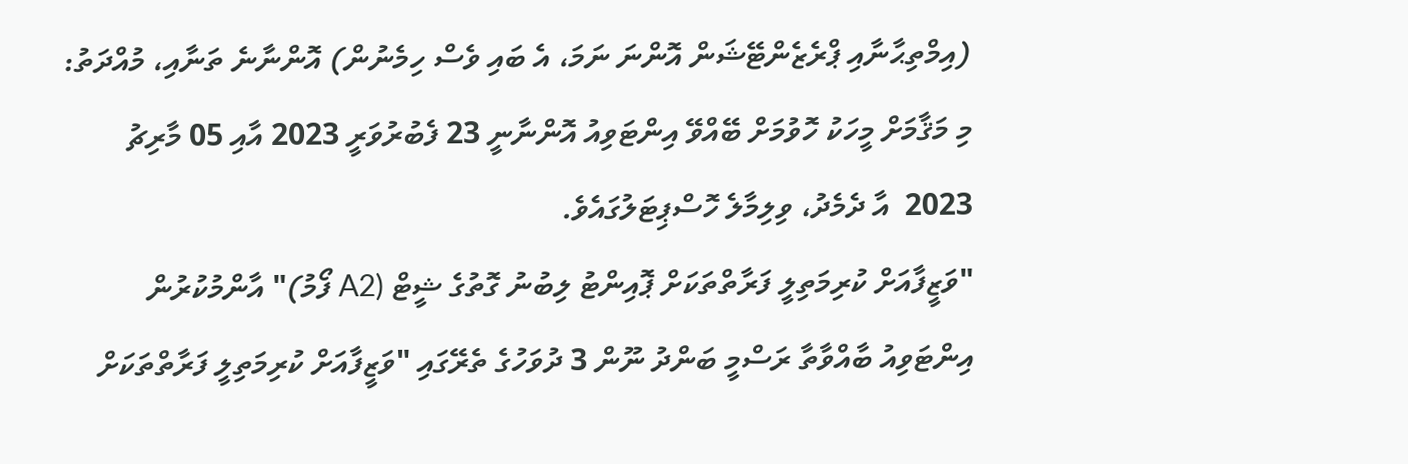(އިމްތިޙާނާއި ޕްރެޒެންޓޭޝަން އޮންނަ ނަމަ، އެ ބައި ވެސް ހިމެނުން) އޮންނާނެ ތަނާއި، މުއްދަތު:
މި މަޤާމަށް މީހަކު ހޮވުމަށް ބޭއްވޭ އިންޓަވިއު އޮންނާނީ 23 ފެބުރުވަރީ 2023 އާއި 05 މާރިޗު 2023  އާ ދެމެދު، ވިލިމާލެ ހޮސްޕިޓަލުގައެވެ.
"ވަޒީފާއަށް ކުރިމަތިލީ ފަރާތްތަކަށް ޕޮއިންޓު ލިބުނު ގޮތުގެ ޝީޓް (A2 ފޯމު)" އާންމުކުރުން
އިންޓަވިއު ބާއްވާތާ ރަސްމީ ބަންދު ނޫން 3 ދުވަހުގެ ތެރޭގައި "ވަޒީފާއަށް ކުރިމަތިލީ ފަރާތްތަކަށް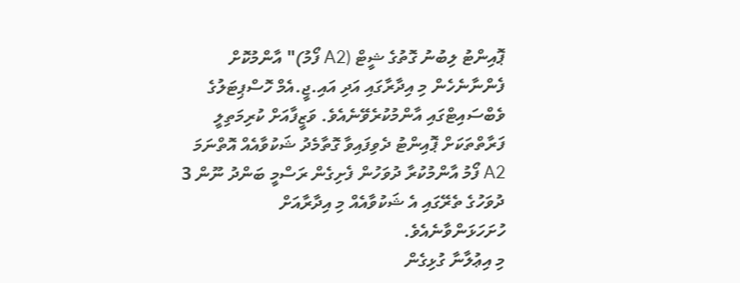ޕޮއިންޓު ލިބުނު ގޮތުގެ ޝީޓް (A2 ފޯމު)" އާންމުކޮށް ފެންނާނެހެން މި އިދާރާގައި އަދި އައި.ޖީ.އެމް ހޮސްޕިޓަލުގެ ވެބްސައިޓްގައި އާންމުކުރެވޭނެއެވެ. ވަޒީފާއަށް ކުރިމަތިލީ ފަރާތްތަކަށް ޕޮއިންޓު ދެވިފައިވާ ގޮތާމެދު ޝަކުވާއެއް އޮތްނަމަ A2 ފޯމު އާންމުކުރާ ދުވަހުން ފެށިގެން ރަސްމީ ބަންދު ނޫން 3 ދުވަހުގެ ތެރޭގައި އެ ޝަކުވާއެއް މި އިދާރާއަށް ހުށަހަޅަންވާނެއެވެ.
މި އިޢުލާނާ ގުޅިގެން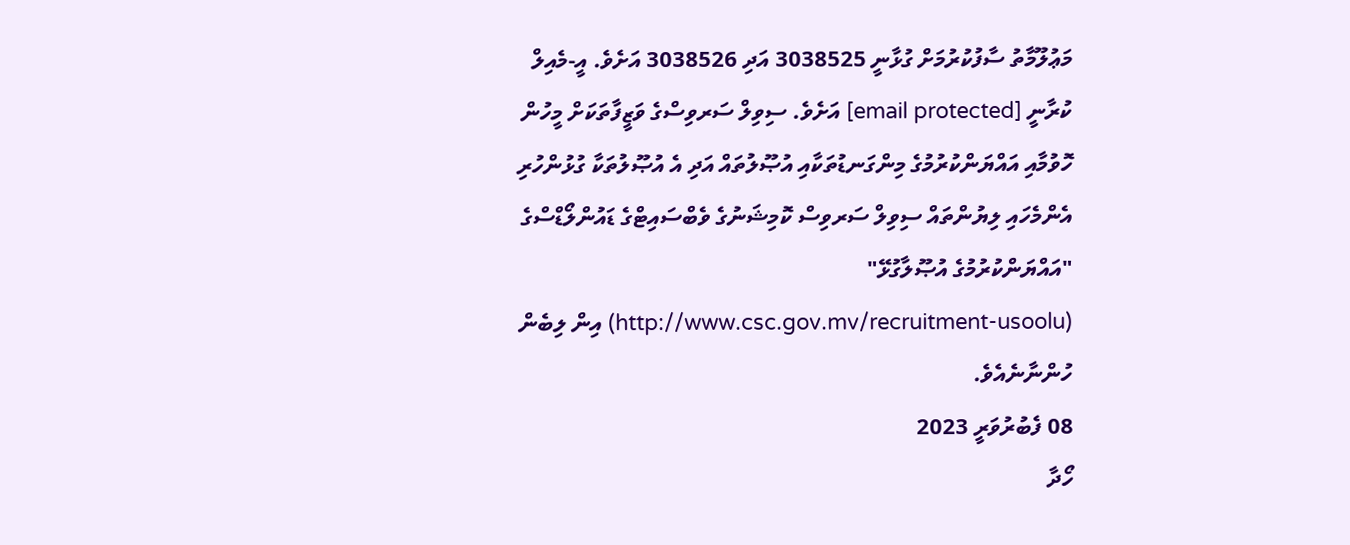މަޢުލޫމާތު ސާފުކުރުމަށް ގުޅާނީ 3038525 އަދި 3038526 އަށެވެ. އީ-މެއިލް ކުރާނީ [email protected] އަށެވެ. ސިވިލް ސަރވިސްގެ ވަޒީފާތަކަށް މީހުން ހޮވުމާއި އައްޔަންކުރުމުގެ މިންގަނޑުތަކާއި އުޞޫލުތައް އަދި އެ އުޞޫލުތަކާ ގުޅުންހުރި އެންމެހައި ލިޔުންތައް ސިވިލް ސަރވިސް ކޮމިޝަނުގެ ވެބްސައިޓްގެ ޑައުންލޯޑްސްގެ "އައްޔަންކުރުމުގެ އުޞޫލާގުޅޭ" (http://www.csc.gov.mv/recruitment-usoolu) އިން ލިބެން ހުންނާނެއެވެ.
08 ފެބުރުވަރީ 2023
ހޯދާ